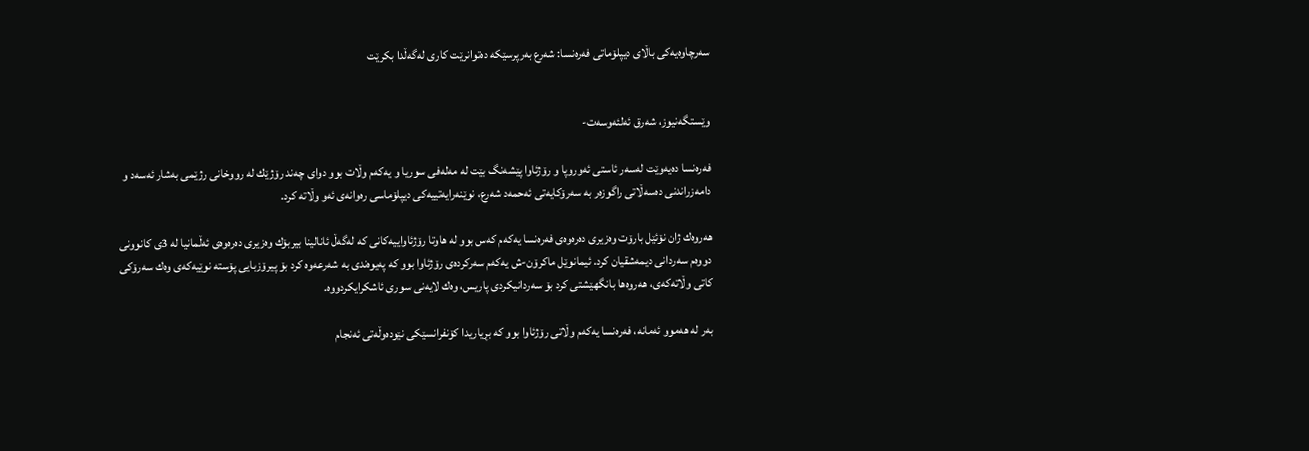سه‌رچاوه‌یه‌كی باڵای دیپلۆماتی فه‌ره‌نسا: شه‌رع به‌رپرسێكه‌ ده‌توانرێت كاری له‌گه‌ڵدا بكرێت


وێستگه‌نیوز، شه‌رق ئه‌لئه‌وسه‌ت-

فه‌ره‌نسا ده‌یه‌وێت له‌سه‌ر ئاستی ئه‌وروپا و رۆژئاوا پێشه‌نگ بێت له‌ مه‌له‌فی سوریا و یه‌كه‌م وڵات بوو دوای چه‌ند رۆژێك له‌ رووخانی رژێمی به‌شار ئه‌سه‌د و دامه‌زراندنی ده‌سه‌ڵاتی راگوزه‌ر به‌ سه‌رۆكایه‌تی ئه‌حمه‌د شه‌رع، نوێنه‌رایه‌تییه‌كی دیپلۆماسی ره‌وانه‌ی ئه‌و وڵاته‌ كرد.

هه‌روه‌ك ژان نۆئێل بارۆت وه‌زیری ده‌ره‌وه‌ی فه‌ره‌نسا یه‌كه‌م كه‌س بوو له‌ هاوتا رۆژئاواییه‌كانی كه‌ له‌گه‌ڵ ئانالینا بیربۆك وه‌زیری ده‌ره‌وه‌ی ئه‌ڵمانیا له‌ 3ی كانوونی‌ دووه‌م سه‌ردانی دیمه‌شقیان كرد. ئیمانوێل ماكرۆن-ش یه‌كه‌م سه‌ركرده‌ی رۆژئاوا بوو كه‌ په‌یوه‌ندی به‌ شه‌رعه‌وه‌ كرد بۆ پیرۆزبایی پۆسته‌ نوێیه‌كه‌ی وه‌ك سه‌رۆكی كاتی وڵاته‌كه‌ی، هه‌روه‌ها بانگهێشتی كرد بۆ سه‌ردانیكردی پاریس، وه‌ك لایه‌نی سوری ئاشكرایكردووه‌.

به‌ر له‌ هه‌موو ئه‌مانه‌، فه‌ره‌نسا یه‌كه‌م وڵاتی رۆژئاوا بوو كه‌ بڕیاریدا كۆنفرانسێكی نێوده‌وڵه‌تی ئه‌نجام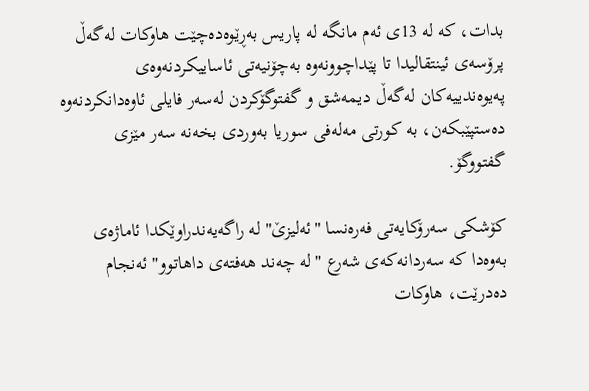بدات، كه‌ له‌ 13ی ئه‌م مانگه‌ له‌ پاریس به‌ڕێوه‌ده‌چێت هاوكات له‌گه‌ڵ پرۆسه‌ی ئینتقالیدا تا پێداچوونه‌وه‌ به‌چۆنیه‌تی ئاساییكردنه‌وه‌ی په‌یوه‌ندییه‌كان له‌گه‌ڵ دیمه‌شق و گفتوگۆكردن له‌سه‌ر فایلی ئاوه‌دانكردنه‌وه‌ ده‌ستپێبكه‌ن، به‌ كورتی مه‌له‌فی سوریا به‌وردی‌ بخه‌نه‌ سه‌ر مێزی گفتووگۆ.

كۆشكی‌ سه‌رۆكایه‌تی‌ فه‌ره‌نسا "ئه‌لیزێ‌" له‌ راگه‌یه‌ندراوێكدا ئاماژه‌ی به‌وه‌دا كه‌ سه‌ردانه‌كه‌ی‌ شه‌رع "له‌ چه‌ند هه‌فته‌ی داهاتوو" ئه‌نجام ده‌درێت، هاوكات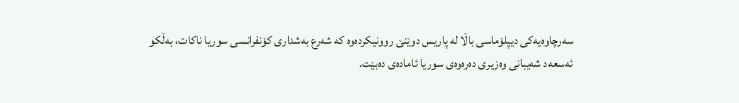سه‌رچاوه‌یه‌كی دیپلۆماسی باڵا له‌ پاریس دوێنێ روونیكرده‌وه‌ كه‌ شه‌رع به‌شداری كۆنفرانسی سوریا ناكات، به‌ڵكو ئه‌سعه‌د شه‌یبانی وه‌زیری ده‌ره‌وه‌ی سوریا ئاماده‌ی ده‌بێت.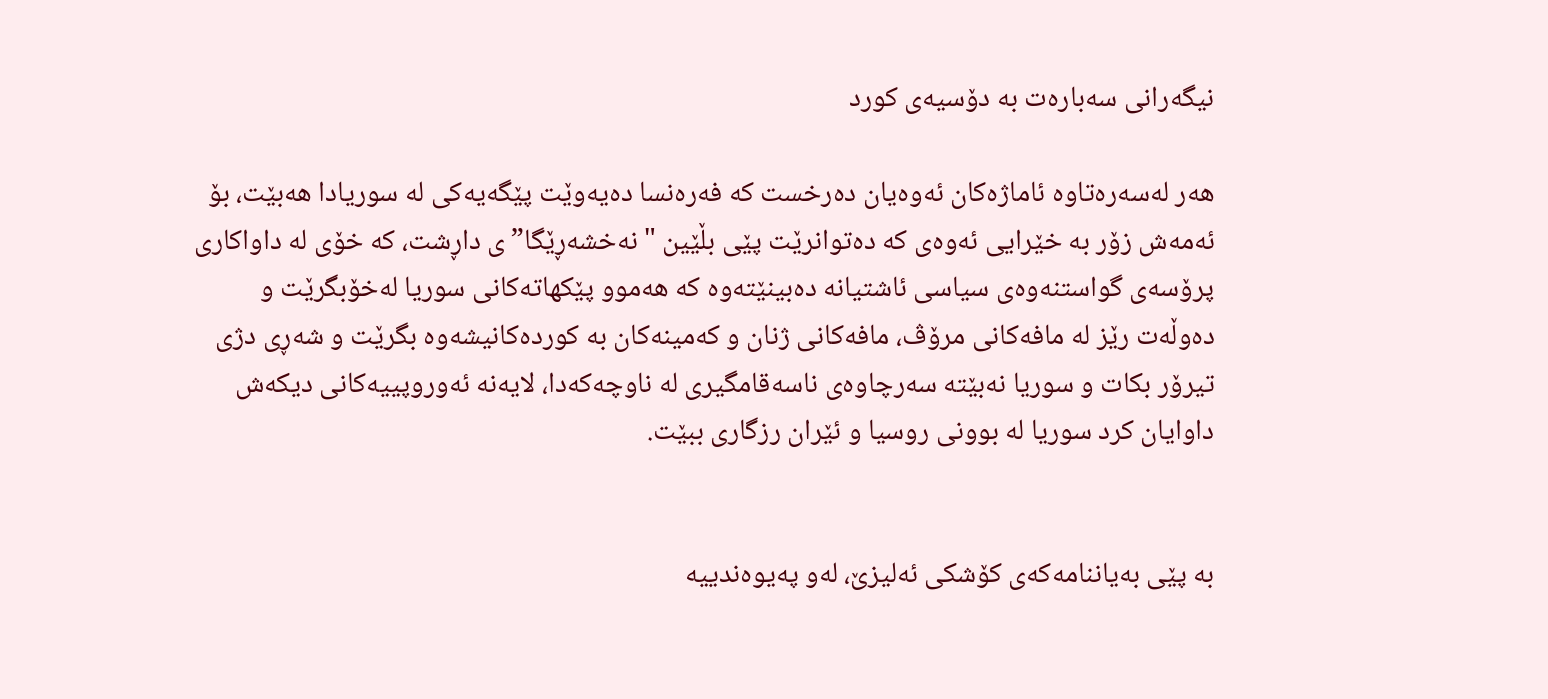نیگه‌رانی سه‌باره‌ت به‌ دۆسیه‌ی‌ كورد

هه‌ر له‌سه‌ره‌تاوه‌ ئاماژه‌كان ئه‌وه‌یان ده‌رخست كه‌ فه‌ره‌نسا ده‌یه‌وێت پێگه‌یه‌كی له‌ سوریادا هه‌بێت، بۆ ئه‌مه‌ش زۆر به‌ خێرایی ئه‌وه‌ی كه‌ ده‌توانرێت پێی بڵێین "نه‌خشه‌ڕێگا”ی داڕشت، كه‌ خۆی‌ له‌ داواكاری پرۆسه‌ی گواستنه‌وه‌ی سیاسی ئاشتیانه‌ ده‌بینێته‌وه‌ كه‌ هه‌موو پێكهاته‌كانی سوریا له‌خۆبگرێت و ده‌وڵه‌ت رێز له‌ مافه‌كانی مرۆڤ، مافه‌كانی ژنان و كه‌مینه‌كان به‌ كورده‌كانیشه‌وه‌ بگرێت و شه‌ڕی دژی تیرۆر بكات و سوریا نه‌بێته‌ سه‌رچاوه‌ی‌ ناسه‌قامگیری له‌ ناوچه‌كه‌دا، لایه‌نه‌ ئه‌وروپییه‌كانی دیكه‌ش داوایان كرد سوریا له‌ بوونی روسیا و ئێران رزگاری ببێت.


به‌ پێی به‌یاننامه‌كه‌ی كۆشكی ئه‌لیزێ‌، له‌و په‌یوه‌ندییه‌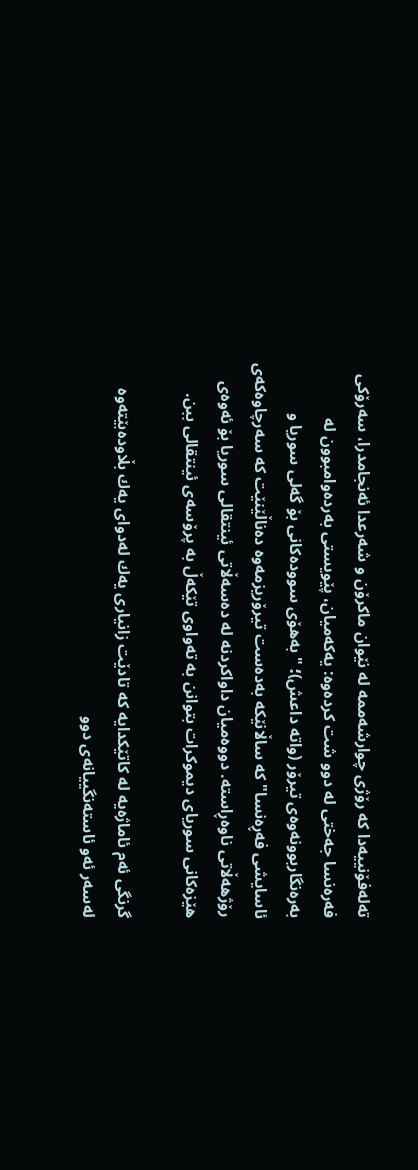ته‌له‌فۆنییه‌دا كه‌ رۆژی چوارشه‌ممه‌ له‌ نێوان ماكرۆن و شه‌رعدا ئه‌نجامدرا، سه‌رۆكی‌ فه‌ره‌نسا جه‌ختی‌ له‌ دوو شت كرده‌وه‌: یه‌كه‌میان، پێویستی به‌رده‌وامبوون له‌ به‌ره‌نگاربوونه‌وه‌ی تیرۆر (واته‌ داعش)؛ "به‌هۆی سووده‌كانی بۆ گه‌لی سوریا و ئاسایشی فه‌ڕه‌نسا" كه‌ ساڵانێكه‌ به‌ده‌ست تیرۆریزمه‌وه‌ ده‌ناڵێنێت كه‌ سه‌رچاوه‌كه‌ی‌ رۆژهه‌ڵاتی ناوه‌ڕاسته‌. دووه‌میان داواكردنه‌ له‌ ده‌سه‌ڵاتی ئینتقالی سوریا بۆ ئه‌وه‌ی هێزه‌كانی سوریای دیموكرات بتوانن به‌ ته‌واوی تێكه‌ڵ به‌ پرۆسه‌ی ئینتقالی ببن.

گرنگی ئه‌م ئاماژه‌یه‌ له‌ كاتێكدایه‌ كه‌ تادێت زانیاری یه‌ك له‌دوای‌ یه‌ك بڵاوده‌بێته‌وه‌ له‌سه‌ر ئه‌و ئاسته‌نگییانه‌ی دوو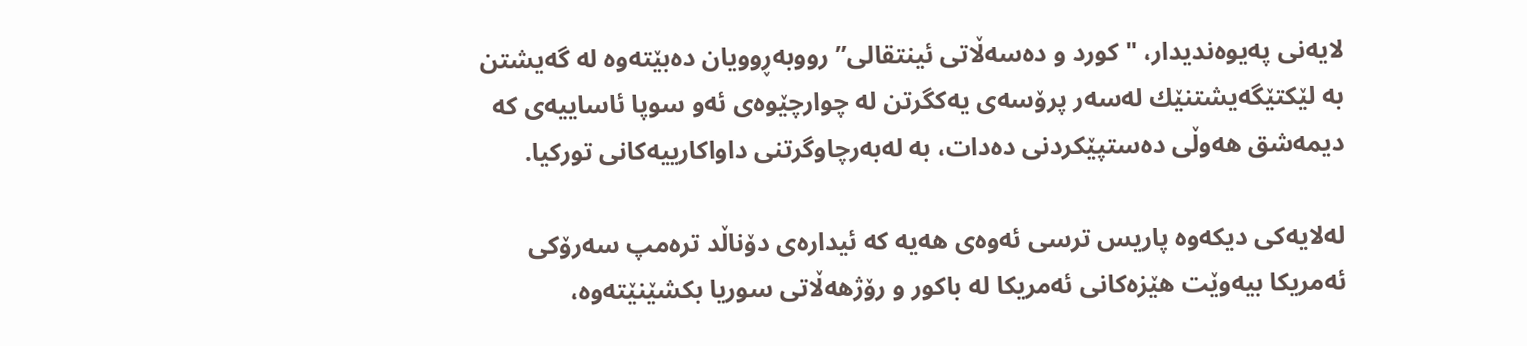لایه‌نی په‌یوه‌ندیدار، "كورد و ده‌سه‌ڵاتی ئینتقالی” رووبه‌ڕوویان ده‌بێته‌وه‌ له‌ گه‌یشتن به‌ لێكتێگه‌یشتنێك له‌سه‌ر پرۆسه‌ی یه‌كگرتن له‌ چوارچێوه‌ی ئه‌و سوپا ئاساییه‌ی كه‌ دیمه‌شق هه‌وڵی ده‌ستپێكردنی ده‌دات، به‌ له‌به‌رچاوگرتنی‌ داواكارییه‌كانی توركیا.

له‌لایه‌كی دیكه‌وه‌ پاریس ترسی ئه‌وه‌ی هه‌یه‌ كه‌ ئیداره‌ی دۆناڵد تره‌مپ سه‌رۆكی ئه‌مریكا بیه‌وێت هێزه‌كانی ئه‌مریكا له‌ باكور و رۆژهه‌ڵاتی سوریا بكشێنێته‌وه‌،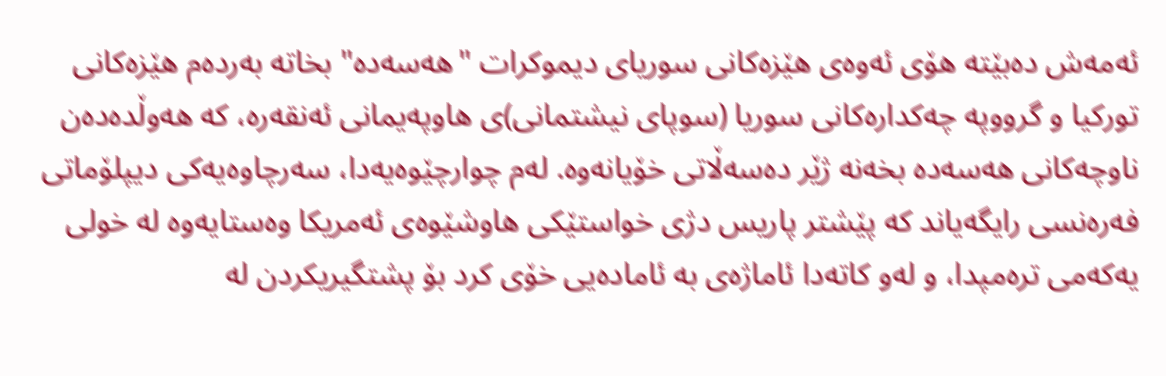ئه‌مه‌ش ده‌بێته‌ هۆی ئه‌وه‌ی هێزه‌كانی سوریای‌ دیموكرات "هه‌سه‌ده‌" بخاته‌ به‌رده‌م هێزه‌كانی توركیا و گرووپه‌ چه‌كداره‌كانی‌ سوریا (سوپای نیشتمانی)ی هاوپه‌یمانی ئه‌نقه‌ره‌، كه‌ هه‌وڵده‌ده‌ن ناوچه‌كانی‌ هه‌سه‌ده‌ بخه‌نه‌ ژێر ده‌سه‌ڵاتی خۆیانه‌وه‌. له‌م چوارچێوه‌یه‌دا، سه‌رچاوه‌یه‌كی دیپلۆماتی فه‌ره‌نسی رایگه‌یاند كه‌ پێشتر پاریس دژی‌ خواستێكی هاوشێوه‌ی ئه‌مریكا وه‌ستایه‌وه‌ له‌ خولی یه‌كه‌می تره‌مپدا، و له‌و كاته‌دا ئاماژه‌ی به‌ ئاماده‌یی خۆی كرد بۆ پشتگیریكردن له‌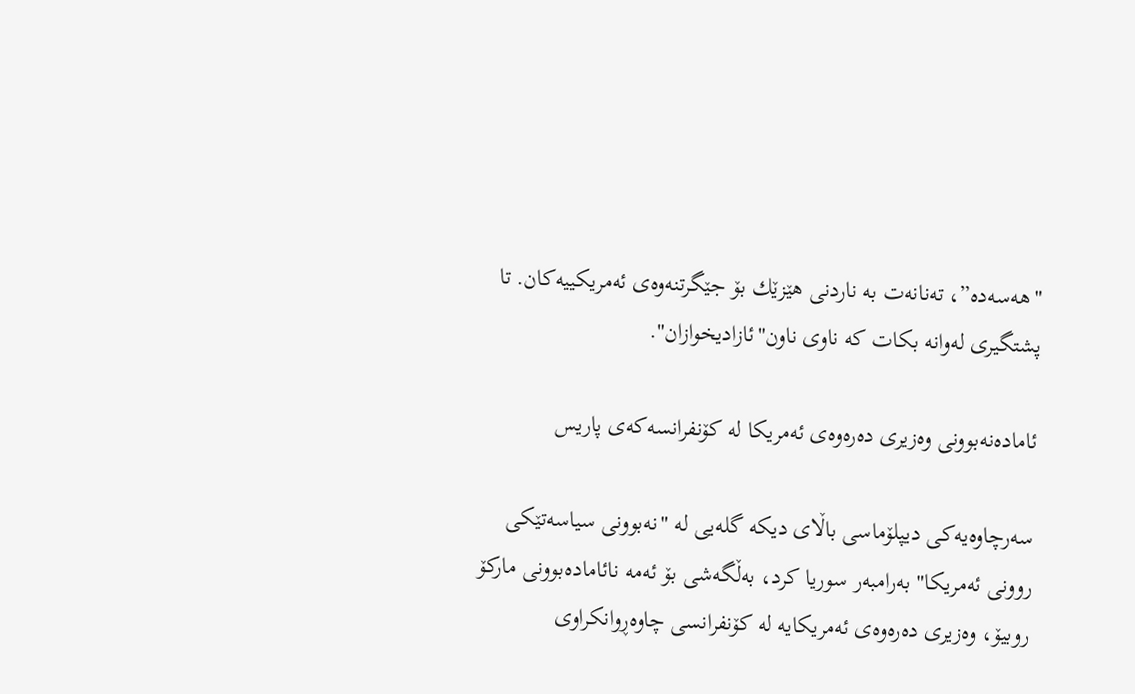"هه‌سه‌ده‌”، ته‌نانه‌ت به‌ ناردنی هێزێك بۆ جێگرتنه‌وه‌ی ئه‌مریكییه‌كان. تا پشتگیری له‌وانه‌ بكات كه‌ ناوی‌ ناون"ئازادیخوازان".

ئاماده‌نه‌بوونی وه‌زیری ده‌ره‌وه‌ی ئه‌مریكا له‌ كۆنفرانسه‌كه‌ی پاریس

سه‌رچاوه‌یه‌كی دیپلۆماسی باڵای دیكه‌ گله‌یی له‌ "نه‌بوونی سیاسه‌تێكی روونی ئه‌مریكا" به‌رامبه‌ر سوریا كرد، به‌ڵگه‌شی‌ بۆ ئه‌مه‌ نائاماده‌بوونی‌ ماركۆ روبیۆ، وه‌زیری ده‌ره‌وه‌ی ئه‌مریكایه‌ له‌ كۆنفرانسی چاوه‌ڕوانكراوی‌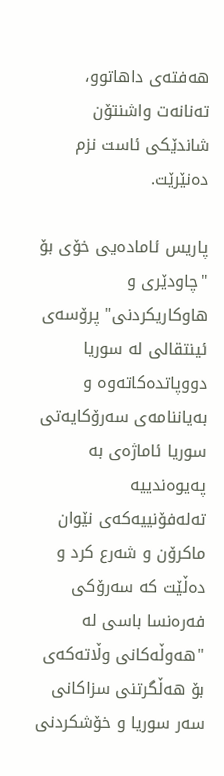هه‌فته‌ی داهاتوو، ته‌نانه‌ت واشنتۆن شاندێكی ئاست نزم ده‌نێرێت.

پاریس ئاماده‌یی خۆی بۆ "چاودێری‌ و هاوكاریكردنی‌" پرۆسه‌ی ئینتقالی له‌ سوریا دووپاتده‌كاته‌وه‌ و به‌یاننامه‌ی سه‌رۆكایه‌تی سوریا ئاماژه‌ی به‌ په‌یوه‌ندییه‌ ته‌له‌فۆنییه‌كه‌ی نێوان ماكرۆن و شه‌رع كرد و ده‌ڵێت كه‌ سه‌رۆكی فه‌ره‌نسا باسی له‌ "هه‌وڵه‌كانی وڵاته‌كه‌ی بۆ هه‌ڵگرتنی سزاكانی سه‌ر سوریا و خۆشكردنی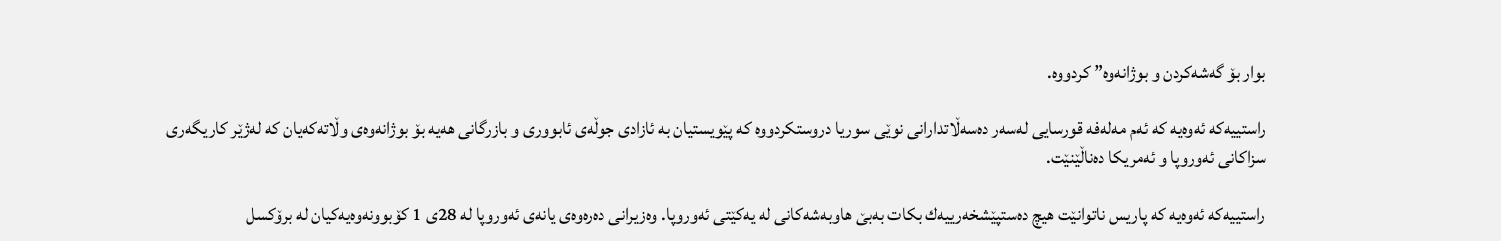بوار بۆ گه‌شه‌كردن و بوژانه‌وه‌” كردووه‌.

راستییه‌كه‌ ئه‌وه‌یه‌ كه‌ ئه‌م مه‌له‌فه‌ قورسایی له‌سه‌ر ده‌سه‌ڵاتدارانی‌ نوێی‌ سوریا دروستكردووه‌ كه‌ پێویستیان به‌ ئازادی جوڵه‌ی ئابووری و بازرگانی هه‌یه‌ بۆ بوژانه‌وه‌ی‌ وڵاته‌كه‌یان كه‌ له‌ژێر كاریگه‌ری‌ سزاكانی‌ ئه‌وروپا و ئه‌مریكا ده‌ناڵێنێت.

راستییه‌كه‌ ئه‌وه‌یه‌ كه‌ پاریس ناتوانێت هیچ ده‌ستپێشخه‌رییه‌ك بكات به‌بێ‌ هاوبه‌شه‌كانی له‌ یه‌كێتی ئه‌وروپا. وه‌زیرانی ده‌ره‌وه‌ی یانه‌ی ئه‌وروپا له‌ 28ی 1 كۆبوونه‌وه‌یه‌كیان له‌ برۆكسل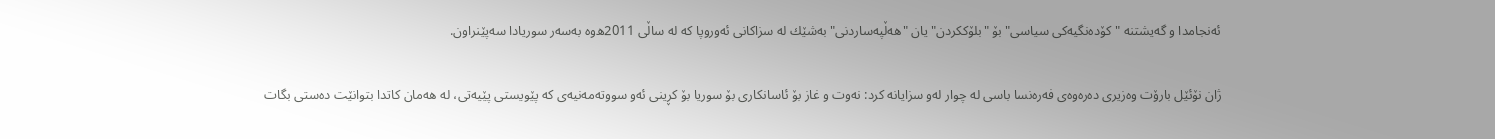ئه‌نجامدا و گه‌یشتنه‌ "كۆده‌نگیه‌كی سیاسی" بۆ "بلۆككردن" یان "هه‌ڵپه‌ساردنی‌" به‌شێك له‌ سزاكانی ئه‌وروپا كه‌ له‌ ساڵی 2011ه‌وه‌ به‌سه‌ر سوریادا سه‌پێنراون.

ژان نۆئێل بارۆت وه‌زیری‌ ده‌ره‌وه‌ی‌ فه‌ره‌نسا باسی له‌ چوار له‌و سزایانه‌ كرد: نه‌وت و غاز بۆ ئاسانكاری بۆ سوریا بۆ كڕینی ئه‌و سووته‌مه‌نیه‌ی كه‌ پێویستی پێیه‌تی، له‌ هه‌مان كاتدا بتوانێت ده‌ستی بگات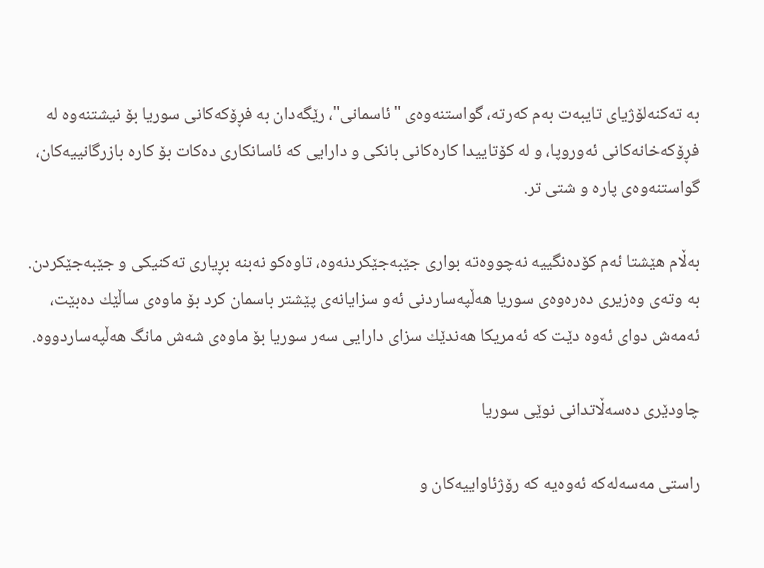به‌ ته‌كنه‌لۆژیای تایبه‌ت به‌م كه‌رته‌، گواستنه‌وه‌ی "ئاسمانی"، رێگه‌دان به‌ فڕۆكه‌كانی سوریا بۆ نیشتنه‌وه‌ له‌ فڕۆكه‌خانه‌كانی ئه‌وروپا، و له‌ كۆتاییدا كاره‌كانی بانكی و دارایی كه‌ ئاسانكاری ده‌كات بۆ كاره‌ بازرگانییه‌كان، گواستنه‌وه‌ی پاره‌ و شتی تر.

به‌ڵام هێشتا ئه‌م كۆده‌نگییه‌ نه‌چووه‌ته‌ بواری جێبه‌جێكردنه‌وه‌، تاوه‌كو نه‌بنه‌ بڕیاری ته‌كنیكی و جێبه‌جێكردن. به‌ وته‌ی وه‌زیری‌ ده‌ره‌وه‌ی‌ سوریا هه‌ڵپه‌ساردنی ئه‌و سزایانه‌ی پێشتر باسمان كرد بۆ ماوه‌ی ساڵێك ده‌بێت، ئه‌مه‌ش دوای‌ ئه‌وه‌ دێت كه‌ ئه‌مریكا هه‌ندێك سزای دارایی سه‌ر سوریا بۆ ماوه‌ی شه‌ش مانگ هه‌ڵپه‌ساردووه‌.

چاودێری ده‌سه‌ڵاتدانی‌ نوێی‌ سوریا

راستی مه‌سه‌له‌كه‌ ئه‌وه‌یه‌ كه‌ رۆژئاواییه‌كان و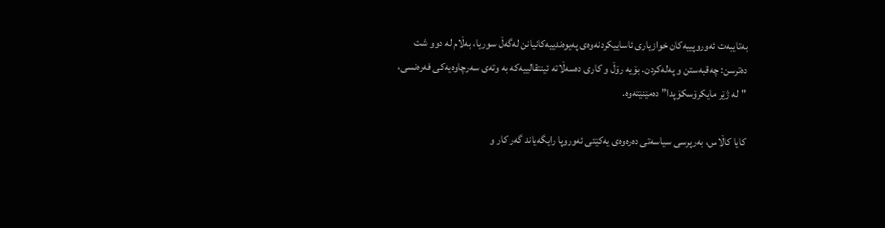به‌تایبه‌ت ئه‌وروپییه‌كان خوازیاری‌ ئاساییكردنه‌وه‌ی‌ په‌یوه‌ندییه‌كانیانن له‌گه‌ڵ سوریا، به‌ڵام له‌ دوو شت ده‌ترسن: چه‌قبه‌ستن و په‌له‌كردن. بۆیه‌ رۆڵ‌ و كاری‌ ده‌سه‌ڵاته‌ ئینتقالییه‌كه‌ به‌ وته‌ی سه‌رچاوه‌یه‌كی فه‌ره‌نسی، "له‌ ژێر مایكرۆسكۆپدا” ده‌مێنێته‌وه‌.

كایا كاڵاس، به‌رپرسی سیاسه‌تی ده‌ره‌وه‌ی یه‌كێتی ئه‌وروپا رایگه‌یاند گه‌ر كار و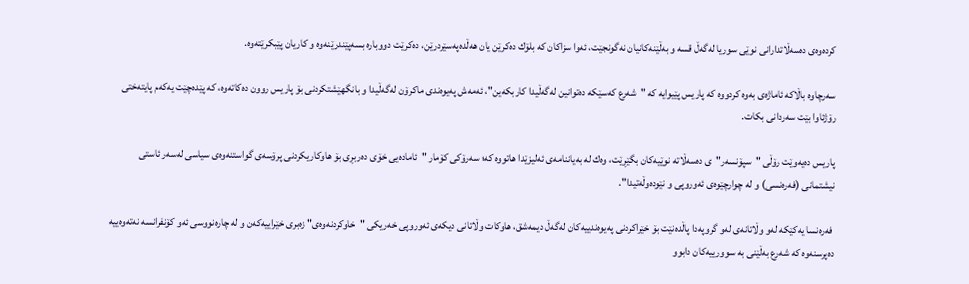كرده‌وه‌ی ده‌سه‌ڵاتدارانی‌ نوێی‌ سوریا له‌گه‌ڵ قسه‌ و به‌ڵێنه‌كانیان نه‌گونجێت، ئه‌وا سزاكان كه‌ بلۆك ده‌كرێن یان هه‌ڵده‌په‌سێردرێن، ده‌كرێت دووباره‌ بسه‌پێندرێنه‌وه‌ و كاریان پێبكرێته‌وه‌.

سه‌رچاوه‌ باڵاكه‌ ئاماژه‌ی به‌وه‌ كردووه‌ كه‌ پاریس پێیوایه‌ كه‌ "شه‌رع كه‌سێكه‌ ده‌توانین له‌گه‌ڵیدا كاربكه‌ین"، ئه‌مه‌ش په‌یوه‌ندی ماكرۆن له‌گه‌ڵیدا و بانگهێشتكردنی بۆ پاریس روون ده‌كاته‌وه‌، كه‌ پێده‌چێت یه‌كه‌م پایته‌ختی رۆژئاوا بێت سه‌ردانی‌ بكات.

پاریس ده‌یه‌وێت رۆڵی "سپۆنسه‌ر"ی ده‌سه‌ڵاته‌ نوێیه‌كان بگێڕێت، وه‌ك له‌ به‌یاننامه‌ی ئه‌لیزێدا هاتووه‌ كه‌؛ سه‌رۆكی كۆمار "ئاماده‌یی خۆی ده‌ربڕی بۆ هاوكاریكردنی پرۆسه‌ی گواستنه‌وه‌ی سیاسی له‌سه‌ر ئاستی نیشتمانی (فه‌ره‌نسی) و له‌ چوارچێوه‌ی ئه‌وروپی و نێوده‌وڵه‌تیدا".

 فه‌ره‌نسا یه‌كێكه‌ له‌و وڵاتانه‌ی له‌و گروپه‌دا پاڵده‌نێت بۆ خێراكردنی په‌یوه‌ندییه‌كان له‌گه‌ڵ دیمه‌شق، هاوكات وڵاتانی دیكه‌ی ئه‌وروپی خه‌ریكی "خاوكردنه‌وه‌ی" زه‌بری خێراییه‌كه‌ن و له‌ چاره‌نووسی ئه‌و كۆنفرانسه‌ نه‌ته‌وه‌ییه‌ ده‌پرسنه‌وه‌ كه‌ شه‌رع به‌ڵێنی به‌ سوورییه‌كان دابوو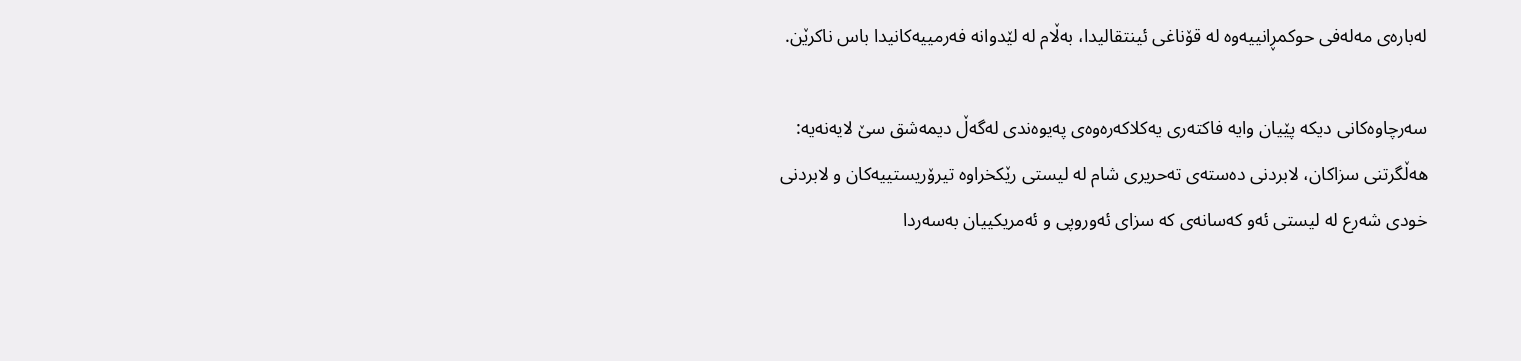له‌باره‌ی مه‌له‌فی حوكمڕانییه‌وه‌ له‌ قۆناغی ئینتقالیدا، به‌ڵام له‌ لێدوانه‌ فه‌رمییه‌كانیدا باس ناكرێن.

سه‌رچاوه‌كانی دیكه‌ پێیان وایه‌ فاكته‌ری یه‌كلاكه‌ره‌وه‌ی په‌یوه‌ندی له‌گه‌ڵ دیمه‌شق سێ لایه‌نه‌یه‌: هه‌ڵگرتنی سزاكان، لابردنی ده‌سته‌ی‌ ته‌حریری شام له‌ لیستی‌ رێكخراوه‌ تیرۆریستییه‌كان و لابردنی خودی شه‌رع له‌ لیستی ئه‌و كه‌سانه‌ی كه‌ سزای ئه‌وروپی و ئه‌مریكییان به‌سه‌ردا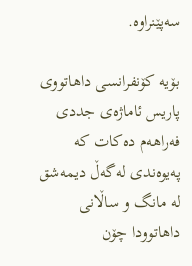سه‌پێنراوه‌.

بۆیه‌ كۆنفرانسی داهاتووی پاریس ئاماژه‌ی جددی فه‌راهه‌م ده‌كات كه‌ په‌یوه‌ندی له‌گه‌ڵ دیمه‌شق له‌ مانگ و ساڵانی داهاتوودا چۆن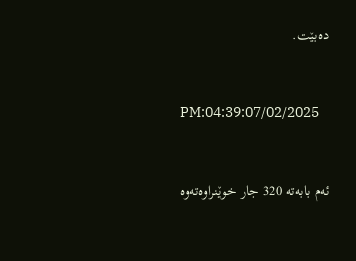ده‌بێت.


PM:04:39:07/02/2025


ئه‌م بابه‌ته 320 جار خوێنراوه‌ته‌وه‌‌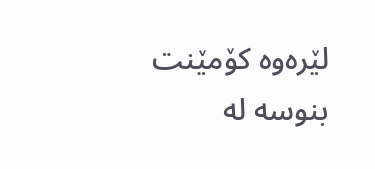لێرەوە کۆمێنت بنوسە لە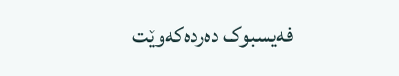فەیسبوک دەردەکەوێت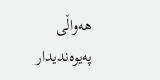هەواڵی پەیوەندیدار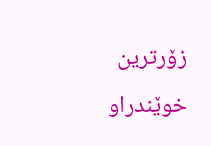زۆرترین خوێندراو